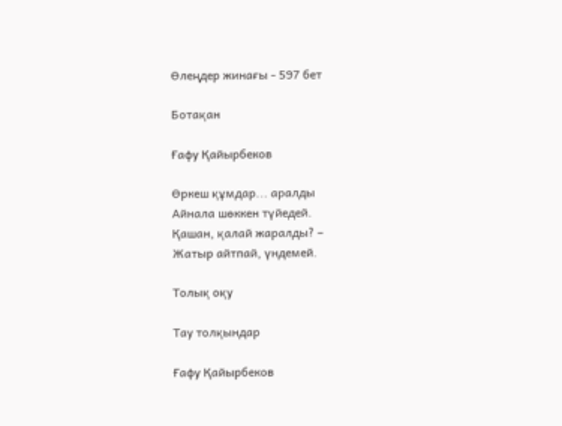Өлеңдер жинағы - 597 бет

Ботақан

Ғафу Қайырбеков

Өркеш құмдар... аралды
Айнала шөккен түйедей.
Қашан, қалай жаралды? –
Жатыр айтпай, үндемей.

Толық оқу

Тау толқындар

Ғафу Қайырбеков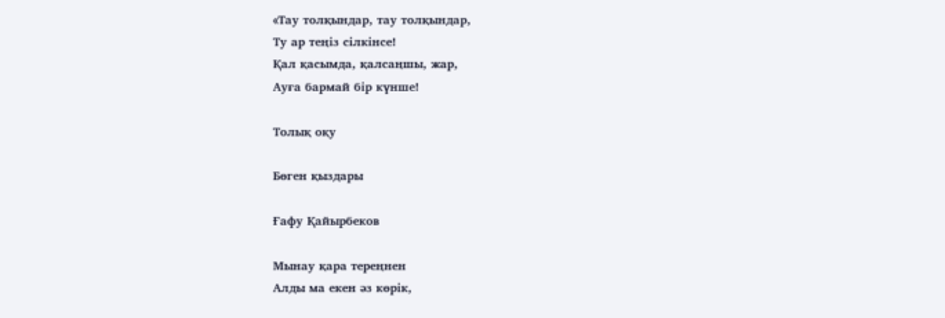«Тау толқындар, тау толқындар,
Ту ар теңіз сілкінсе!
Қал қасымда, қалсаңшы, жар,
Ауға бармай бір күнше!

Толық оқу

Бөген қыздары

Ғафу Қайырбеков

Мынау қара тереңнен
Алды ма екен әз көрік,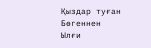Қыздар туған Бөгеннен
Ылғи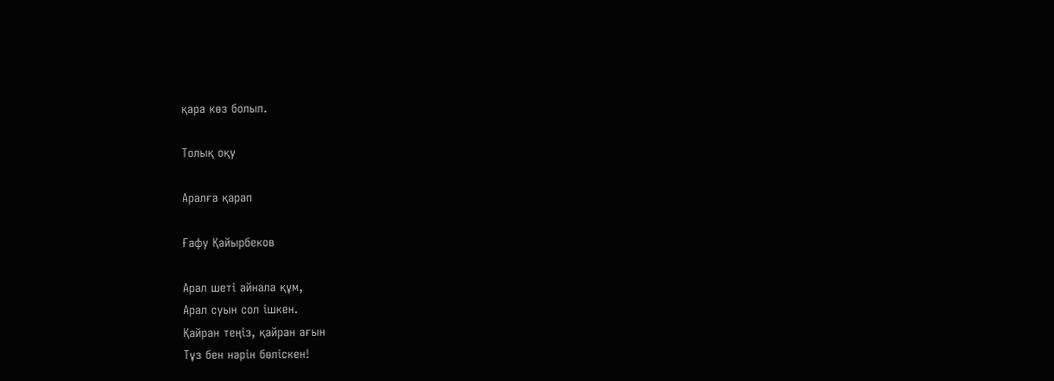қара көз болып.

Толық оқу

Аралға қарап

Ғафу Қайырбеков

Арал шеті айнала құм,
Арал суын сол ішкен.
Қайран теңіз, қайран ағын
Тұз бен нәрін бөліскен!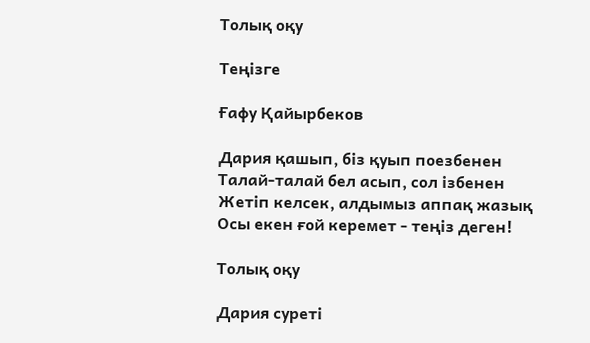Толық оқу

Теңізге

Ғафу Қайырбеков

Дария қашып, біз қуып поезбенен
Талай-талай бел асып, сол ізбенен
Жетіп келсек, алдымыз аппақ жазық
Осы екен ғой керемет - теңіз деген!

Толық оқу

Дария суреті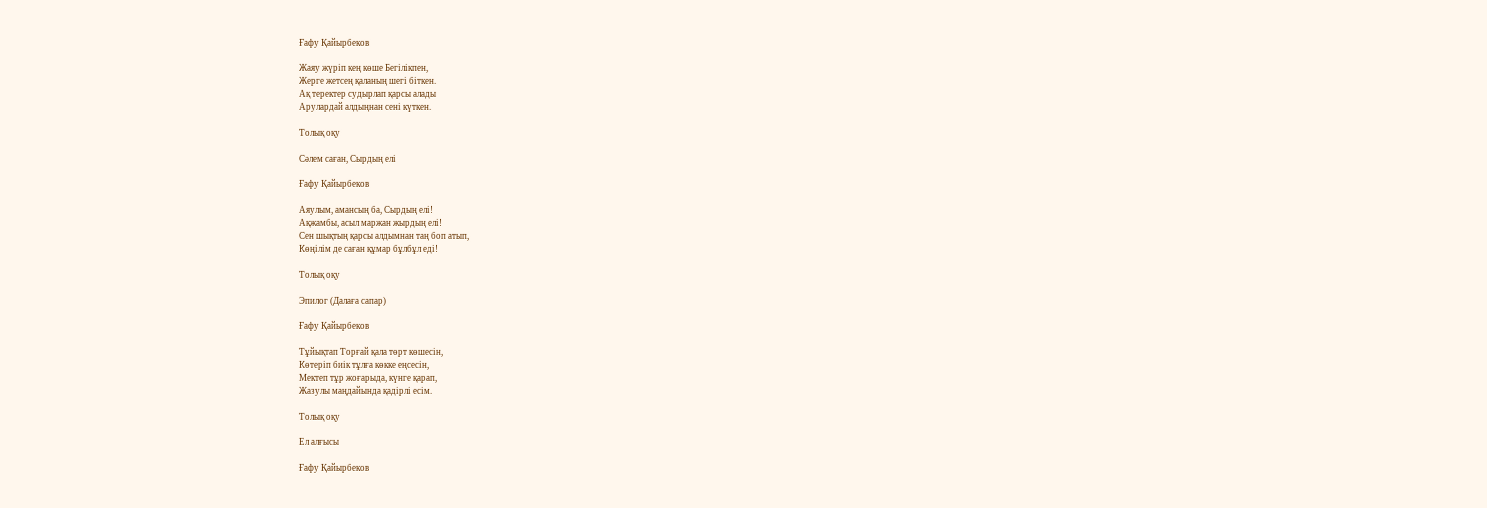Ғафу Қайырбеков

Жаяу жүріп кең көше Бегілікпен,
Жерге жетсең қаланың шегі біткен.
Ақ теректер судырлап қарсы алады
Арулардай алдыңнан сені күткен.

Толық оқу

Сәлем саған, Сырдың елі

Ғафу Қайырбеков

Аяулым, амансың ба, Сырдың елі!
Ақжамбы, асыл маржан жырдың елі!
Сен шықтың қарсы алдымнан таң боп атып,
Көңілім де саған құмар бұлбұл еді!

Толық оқу

Эпилог (Далаға сапар)

Ғафу Қайырбеков

Тұйықтап Торғай қала төрт көшесін,
Көтеріп биік тұлға көкке еңсесін,
Мектеп тұр жоғарыда, күнге қарап,
Жазулы маңдайында қадірлі есім.

Толық оқу

Ел алғысы

Ғафу Қайырбеков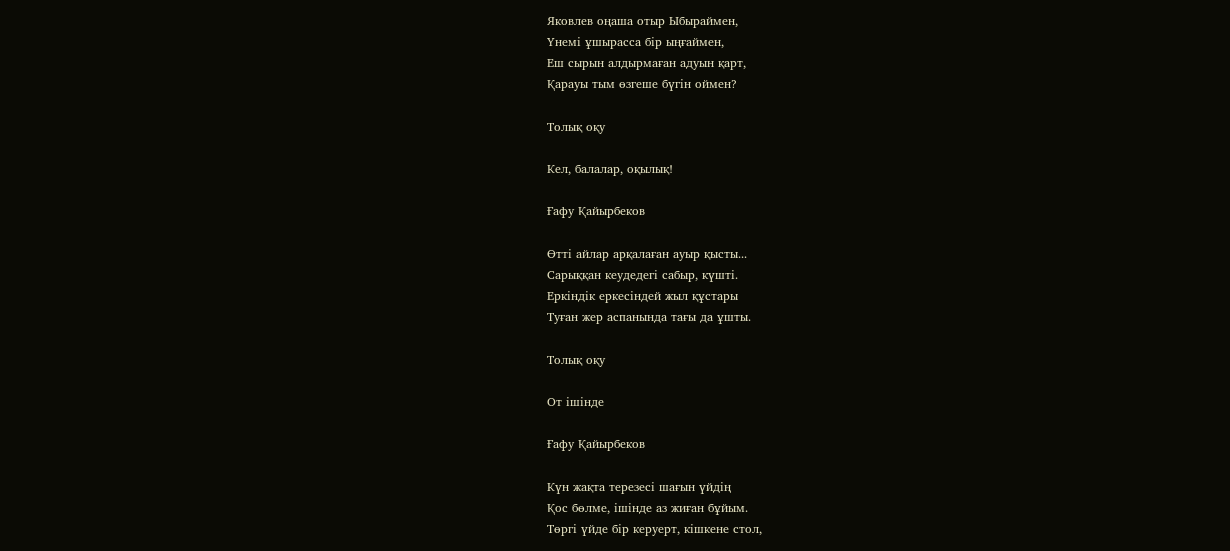Яковлев оңаша отыр Ыбыраймен,
Үнемі ұшырасса бір ыңғаймен,
Еш сырын алдырмаған адуын қарт,
Қарауы тым өзгеше бүгін оймен?

Толық оқу

Кел, балалар, оқылық!

Ғафу Қайырбеков

Өтті айлар арқалаған ауыр қысты...
Сарыққан кеудедегі сабыр, күшті.
Еркіндік еркесіндей жыл құстары
Туған жер аспанында тағы да ұшты.

Толық оқу

От ішінде

Ғафу Қайырбеков

Күн жақта терезесі шағын үйдің
Қос бөлме, ішінде аз жиған бұйым.
Төргі үйде бір керуерт, кішкене стол,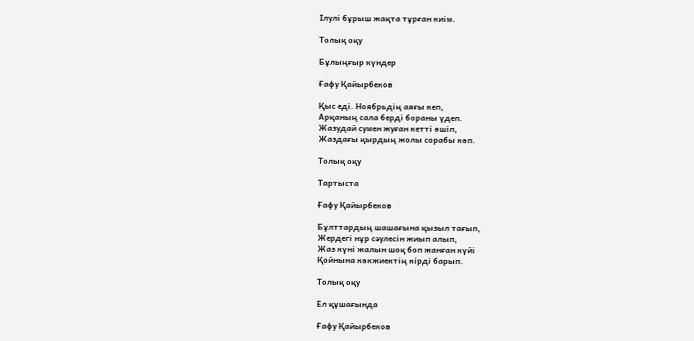Ілулі бұрыш жақта тұрған киім.

Толық оқу

Бұлыңғыр күндер

Ғафу Қайырбеков

Қыс еді. Ноябрьдің аяғы кеп,
Арқаның сала берді бораны үдеп.
Жазудай сумен жуған кетті өшіп,
Жаздағы қырдың жолы сорабы көп.

Толық оқу

Тартыста

Ғафу Қайырбеков

Бұлттардың шашағына қызыл тағып,
Жердегі нұр сәулесін жиып алып,
Жаз күні жалын шоқ боп жанған күйі
Қойнына көкжиектің кірді барып.

Толық оқу

Ел құшағында

Ғафу Қайырбеков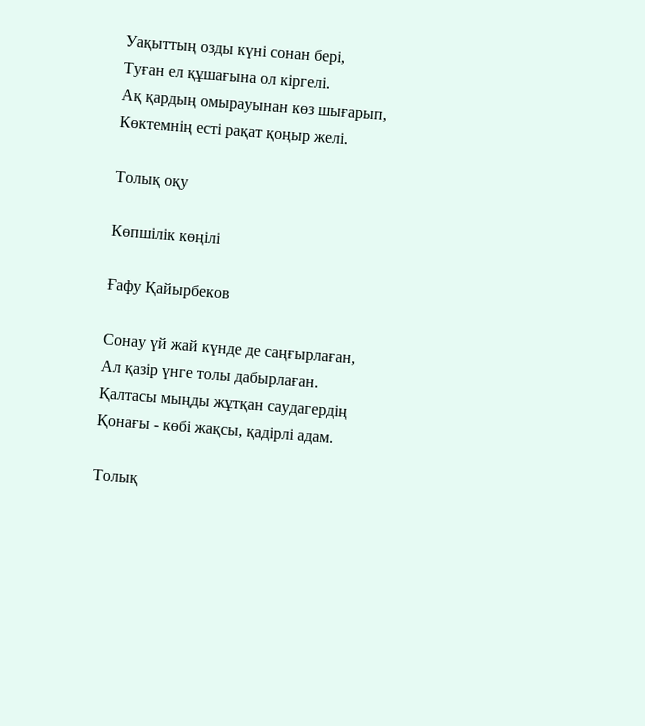Уақыттың озды күні сонан бері,
Туған ел құшағына ол кіргелі.
Ақ қардың омырауынан көз шығарып,
Көктемнің есті рақат қоңыр желі.

Толық оқу

Көпшілік көңілі

Ғафу Қайырбеков

Сонау үй жай күнде де саңғырлаған,
Ал қазір үнге толы дабырлаған.
Қалтасы мыңды жұтқан саудагердің
Қонағы - көбі жақсы, қадірлі адам.

Толық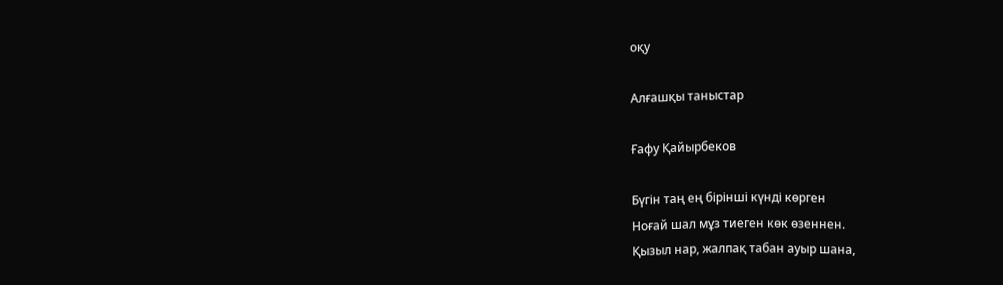оқу

Алғашқы таныстар

Ғафу Қайырбеков

Бүгін таң ең бірінші күнді көрген
Ноғай шал мұз тиеген көк өзеннен.
Қызыл нар, жалпақ табан ауыр шана,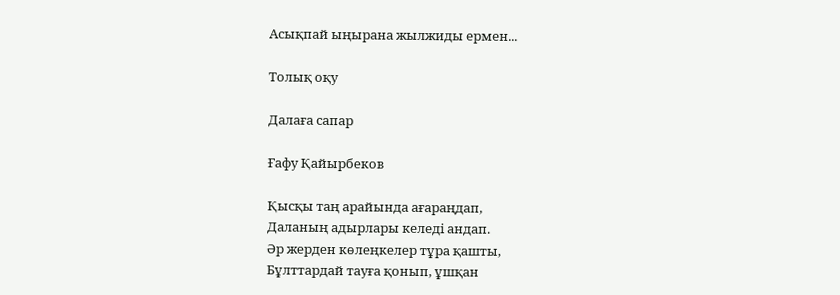Асықпай ыңырана жылжиды ермен...

Толық оқу

Далаға сапар

Ғафу Қайырбеков

Қысқы таң арайында ағараңдап,
Даланың адырлары келеді андап.
Әр жерден көлеңкелер тұра қашты,
Бұлттардай тауға қонып, ұшқан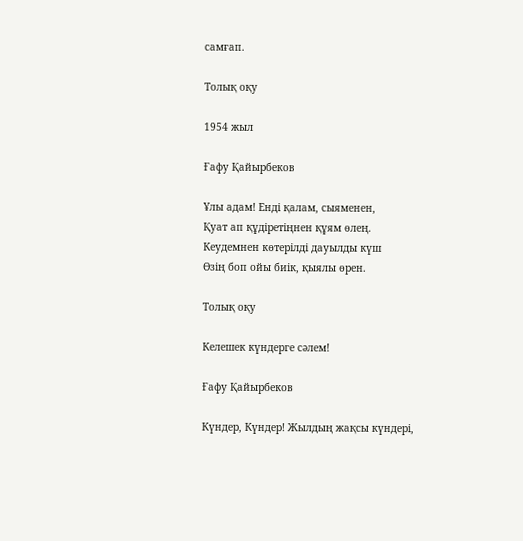самғап.

Толық оқу

1954 жыл

Ғафу Қайырбеков

Ұлы адам! Енді қалам, сыяменен,
Қуат ап құдіретіңнен құям өлең.
Кеудемнен көтерілді дауылды күш
Өзің боп ойы биік, қыялы өрен.

Толық оқу

Келешек күндерге сәлем!

Ғафу Қайырбеков

Күндер, Күндер! Жылдың жақсы күндері,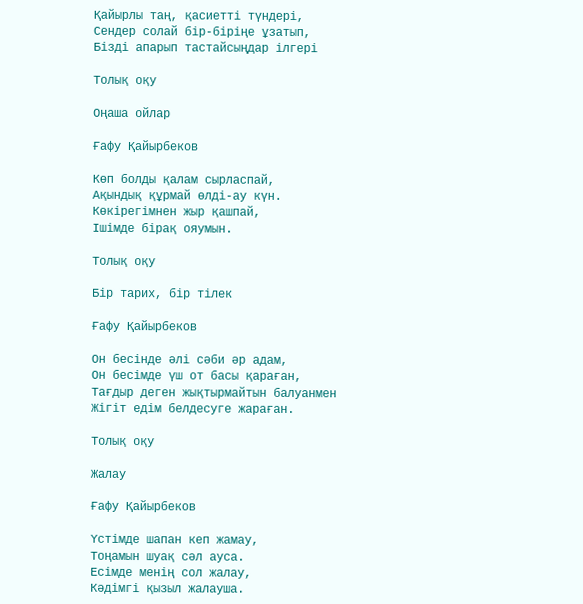Қайырлы таң, қасиетті түндері,
Сендер солай бір-біріңе ұзатып,
Бізді апарып тастайсыңдар ілгері

Толық оқу

Оңаша ойлар

Ғафу Қайырбеков

Көп болды қалам сырласпай,
Ақындық құрмай өлді-ау күн.
Көкірегімнен жыр қашпай,
Ішімде бірақ ояумын.

Толық оқу

Бір тарих, бір тілек

Ғафу Қайырбеков

Он бесінде әлі сәби әр адам,
Он бесімде үш от басы қараған,
Тағдыр деген жықтырмайтын балуанмен
Жігіт едім белдесуге жараған.

Толық оқу

Жалау

Ғафу Қайырбеков

Үстімде шапан кеп жамау,
Тоңамын шуақ сәл ауса.
Есімде менің сол жалау,
Кәдімгі қызыл жалауша.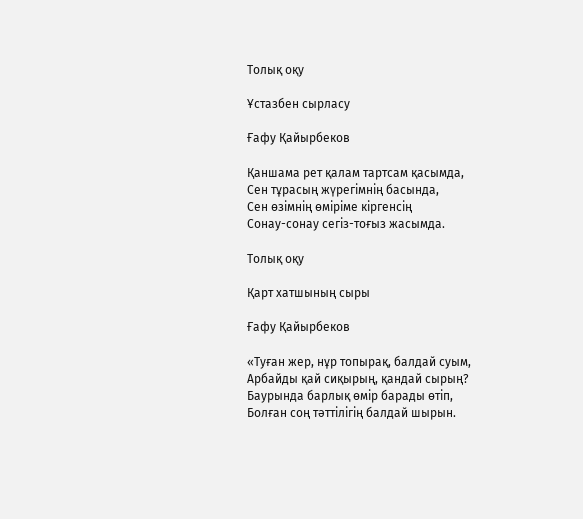Толық оқу

Ұстазбен сырласу

Ғафу Қайырбеков

Қаншама рет қалам тартсам қасымда,
Сен тұрасың жүрегімнің басында,
Сен өзімнің өміріме кіргенсің
Сонау-сонау сегіз-тоғыз жасымда.

Толық оқу

Қарт хатшының сыры

Ғафу Қайырбеков

«Туған жер, нұр топырақ, балдай суым,
Арбайды қай сиқырың, қандай сырың?
Баурында барлық өмір барады өтіп,
Болған соң тәттілігің балдай шырын.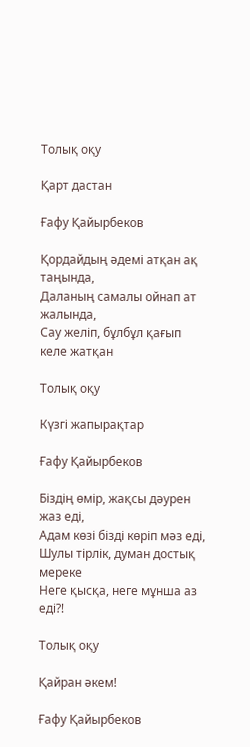Толық оқу

Қарт дастан

Ғафу Қайырбеков

Қордайдың әдемі атқан ақ таңында,
Даланың самалы ойнап ат жалында,
Сау желіп, бұлбұл қағып келе жатқан

Толық оқу

Күзгі жапырақтар

Ғафу Қайырбеков

Біздің өмір, жақсы дәурен жаз еді,
Адам көзі бізді көріп мәз еді,
Шулы тірлік, думан достық мереке
Heгe қысқа, неге мұнша аз еді?!

Толық оқу

Қайран әкем!

Ғафу Қайырбеков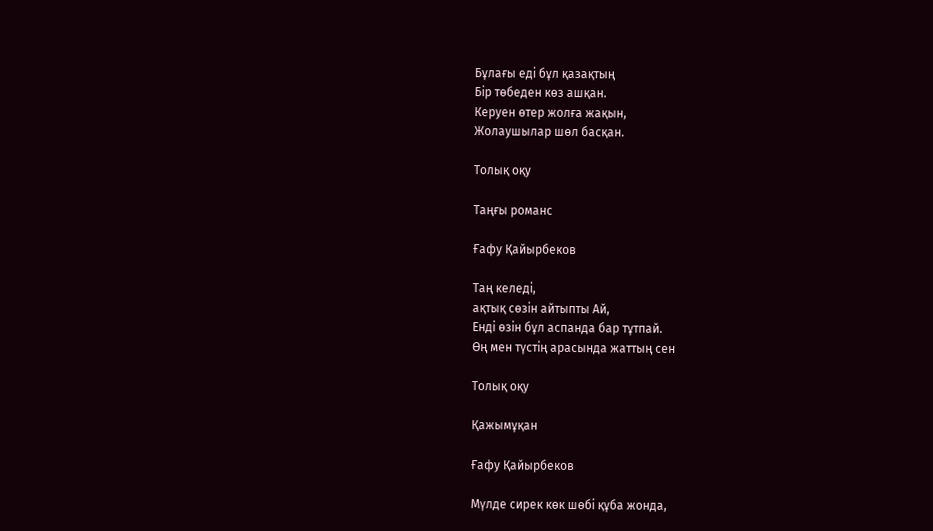Бұлағы еді бұл қазақтың
Бір төбеден көз ашқан.
Керуен өтер жолға жақын,
Жолаушылар шөл басқан.

Толық оқу

Таңғы романс

Ғафу Қайырбеков

Таң келеді,
ақтық сөзін айтыпты Ай,
Енді өзін бұл аспанда бар тұтпай.
Өң мен түстің арасында жаттың сен

Толық оқу

Қажымұқан

Ғафу Қайырбеков

Мүлде сирек көк шөбі құба жонда,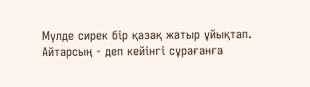Мүлде сирек бір қазақ жатыр ұйықтап.
Айтарсың - деп кейінгі сұрағанға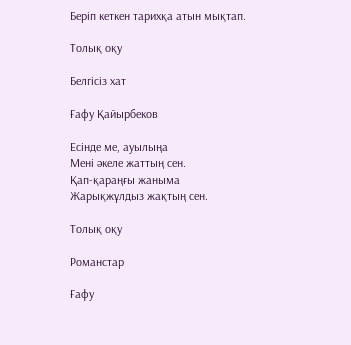Беріп кеткен тарихқа атын мықтап.

Толық оқу

Белгісіз хат

Ғафу Қайырбеков

Есінде ме, ауылыңа
Мені әкеле жаттың сен.
Қап-қараңғы жаныма
Жарықжұлдыз жақтың сен.

Толық оқу

Романстар

Ғафу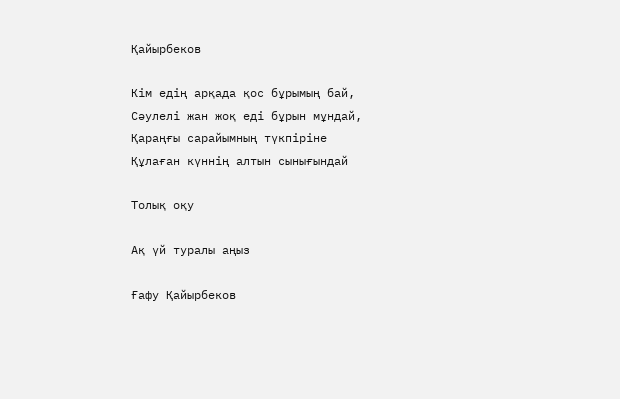Қайырбеков

Кім едің арқада қос бұрымың бай,
Сәулелі жан жоқ еді бұрын мұндай,
Қараңғы сарайымның түкпіріне
Құлаған күннің алтын сынығындай

Толық оқу

Ақ үй туралы аңыз

Ғафу Қайырбеков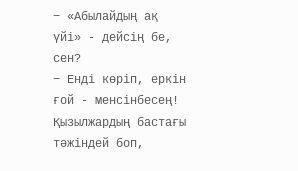− «Абылайдың ақ үйі» - дейсің бе, сен?
− Енді көріп, еркін ғой - менсінбесең!
Қызылжардың бастағы тәжіндей боп,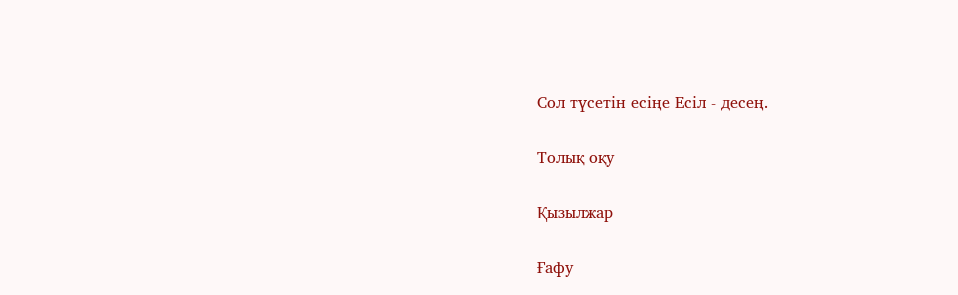Сол түсетін есіңе Есіл - десең.

Толық оқу

Қызылжар

Ғафу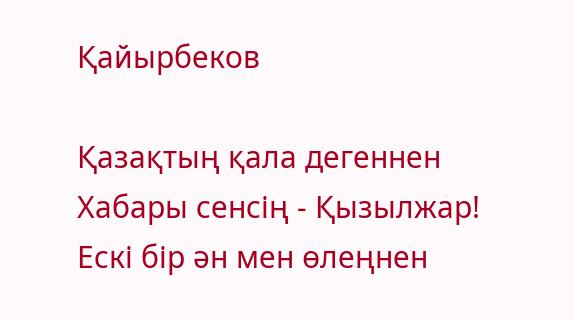Қайырбеков

Қазақтың қала дегеннен
Хабары сенсің - Қызылжар!
Ескі бір ән мен өлеңнен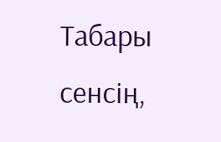Табары сенсің,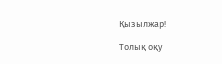Қызылжар!

Толық оқу